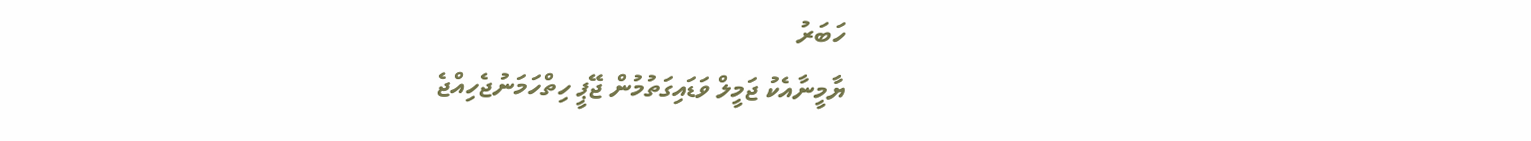ހަބަރު
ޔާމީނާއެކު ޖަމީލް ވަޑައިގަތުމުން ޖޭޕީ ހިތްހަމަނުޖެހިއްޖެ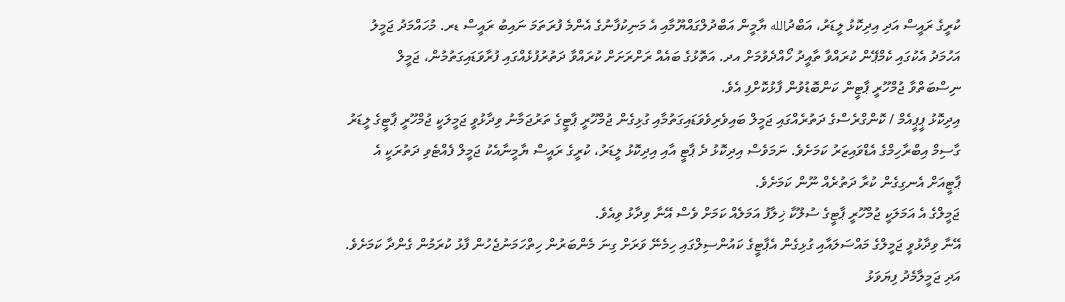ކުރީގެ ރައީސް އަދި އިދިކޮޅު ލީޑަރު، އަބްދުالله ޔާމީން އަބްދުލްގައްޔޫމާއި އެ މަނިކުފާނުގެ އެންމެ ފުރަތަމަ ނައިބު ރައީސް ޑރ. މުހައްމަދު ޖަމީލު އަހުމަދު އެކުގައި ކެމްޕޭން ކުރައްވާ ތާއީދު ހޯއްދެވުމަށް އދ. އަތޮޅުގެ ބައެއް ރަށްރަށަށް ކުރައްވާ ދަތުރުފުޅެއްގައި ފުރާވަޑައިގަތުމުން، ޖަމީލް ނިސްބަތްވާ ޖުމްހޫރީ ޕާޓީން ކަންބޮޑުވުން ފާޅުކޮށްފި އެވެ.
އިދިކޮޅު ޕީޕީއެމް / ކޮންގްރެސްގެ ދަތުރެއްގައި ޖަމީލް ބައިވެރިވެވަޑައިގަތުމާއި ގުޅިގެން ޖުމްހޫރީ ޕާޓީގެ ތަރުޖަމާނު ވިދާޅުވީ ޖަމީލަކީ ޖުމްހޫރީ ޕާޓީގެ ލީޑަރު ގާސިމް އިބްރާހިމްގެ އެޑްވައިޒަރު ކަމަށެވެ. ނަމަވެސް އިދިކޮޅު ދެ ޕާޓީ އާއި އިދިކޮޅު ލީޑަރު، ކުރީގެ ރައީސް ޔާމީނާއެކު ޖަމީލް ފެއްޓެވި ދަތުރަކީ އެ ޕާޓީއަށް އެނގިގެން ކުރާ ދަތުރެއް ނޫން ކަމަށެވެ.
ޖަމީލްގެ އެ އަމަލަކީ ޖުމްހޫރީ ޕާޓީގެ ސުލޫކާ ޚިލާފު އަމަލެއް ކަމަށް ވެސް އޭނާ ވިދާޅު ވިއެވެ.
އޭނާ ވިދާޅުވީ ޖަމީލްގެ މައްސަލައާއި ގުޅިގެން އެޕާޓީގެ ކައުންސިލްގައި ހިމެނޭ ވަރަށް ގިނަ މެންބަރުން ހިތްހަމަނުޖެހުން ފާޅު ކުރަމުން ގެންދާ ކަމަށެވެ. އަދި ޖަމީލާމެދު ފިޔަވަޅު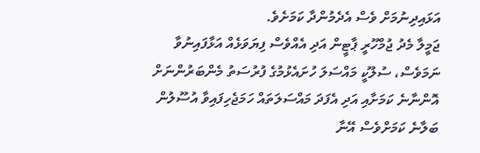އަޅައިދިނުމަށް ވެސް އެދެމުންދާ ކަމަށެވެ.
ޖަމީލާ މެދު ޖުމްހޫރީ ޕާޓީން އަދި އެއްވެސް ފިޔަވަޅެއް އަޅާފައިނުވާ ނަމަވެސް، ސުލޫކީ މައްސަލަ ހުށައެޅުމުގެ ފުރުސަތު މެންބަރުންނަށް އޮންނާނެ ކަމަށާއި އަދި އެފަދަ މައްސަލަތައް ހަމަޖެހިފައިވާ އުސޫލުން ބަލާނެ ކަމަށްވެސް އޭނާ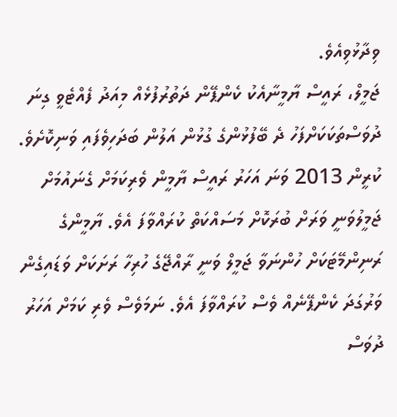ވިދާޅުވިއެވެ.
ޖަމީލް، ރައީސް ޔާމީނާއެކު ކެންޕޭން ދަތުރުފުޅެއް މިއަދު ފެއްޓެވީ ގިނަ ދުވަސްތަކަކަށްފަހު ދެ ބޭފުޅުންގެ ގުޅުން އަލުން ބަދަހިވެފައި ވަނިކޮށެވެ.
ކުރީން 2013 ވަނަ އަހަރު ރައީސް ޔާމީން ވެރިކަމަށް ގެނައުމަށް ޖަމީލުވަނީ ވަރަށް ބުރަކޮށް މަސައްކަތް ކުރައްވާފަ އެވެ. ޔާމީންގެ ރަނިންމޭޓަކަށް ހުންނަވާ ޖަމީލް ވަނީ ރާއްޖޭގެ ހުރިހާ ރަށަކަށް ވަޑައިގެން ވަރުގަދަ ކެންޕޭނެއް ވެސް ކުރައްވާފަ އެވެ. ނަމަވެސް ވެރި ކަމަށް އަހަރު ދުވަސް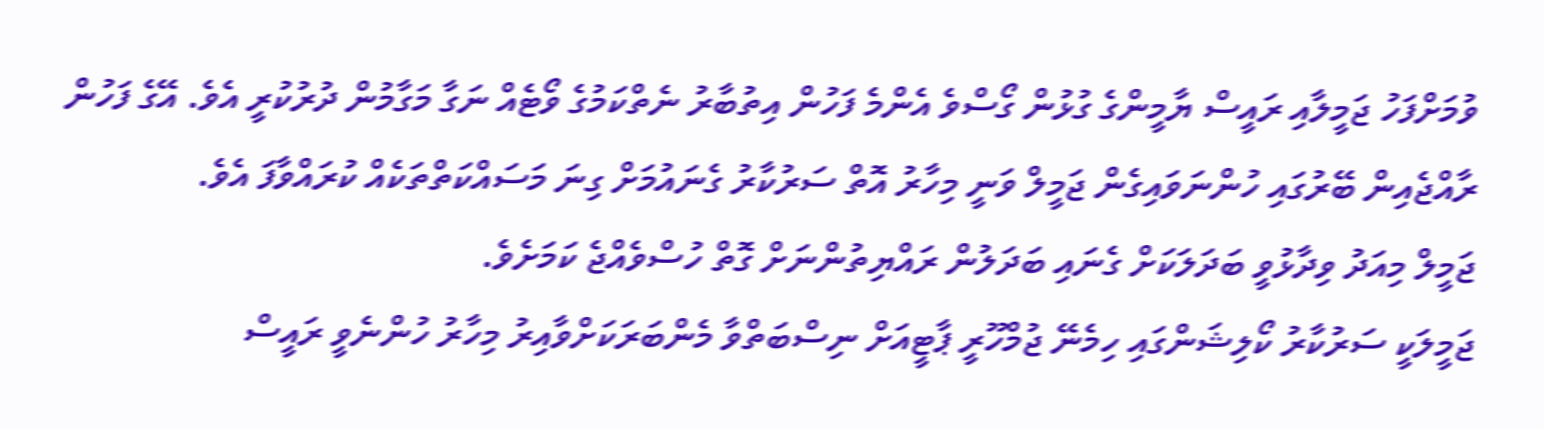ވުމަށްފަހު ޖަމީލާއި ރައީސް ޔާމީންގެ ގުޅުން ގޯސްވެ އެންމެ ފަހުން އިތުބާރު ނެތްކަމުގެ ވޯޓެއް ނަގާ މަގާމުން ދުރުކުރީ އެވެ. އޭގެ ފަހުން ރާއްޖެއިން ބޭރުގައި ހުންނަވައިގެން ޖަމީލް ވަނީ މިހާރު އޮތް ސަރުކާރު ގެނައުމަށް ގިނަ މަސައްކަތްތަކެއް ކުރައްވާފަ އެވެ.
ޖަމީލް މިއަދު ވިދާޅުވީ ބަދަލަކަށް ގެނައި ބަދަލުން ރައްޔިތުންނަށް ގޮތް ހުސްވެއްޖެ ކަމަށެވެ.
ޖަމީލަކީ ސަރުކާރު ކޯލިޝަންގައި ހިމެނޭ ޖުމްހޫރީ ޕާޓީއަށް ނިސްބަތްވާ މެންބަރަކަށްވާއިރު މިހާރު ހުންނެވީ ރައީސް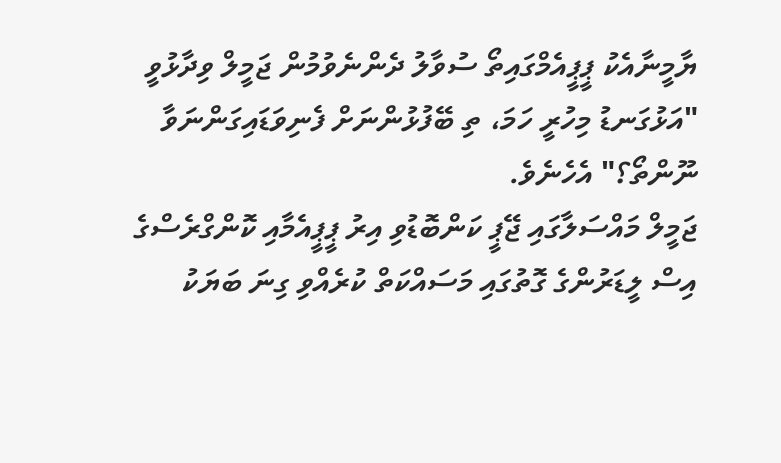ޔާމީނާއެކު ޕީޕީއެމްގައިތޯ ސުވާލު ދެންނެވުމުން ޖަމީލް ވިދާޅުވީ "އަޅުގަނޑު މިހުރީ ހަމަ، ތި ބޭފުޅުންނަށް ފެނިވަޑައިގަންނަވާ ނޫންތޯ؟" އެހެނެވެ.
ޖަމީލް މައްސަލާގައި ޖޭޕީ ކަންބޮޑުވި އިރު ޕީޕީއެމާއި ކޮންގްރެސްގެ އިސް ލީޑަރުންގެ ގޮތުގައި މަސައްކަތް ކުރެއްވި ގިނަ ބަޔަކު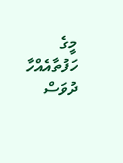މީގެ ހަފުތާއެއްހާ ދުވަސް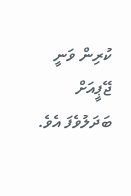ކުރިން ވަނީ ޖޭޕީއަށް ބަދަލުވެފަ އެވެ.